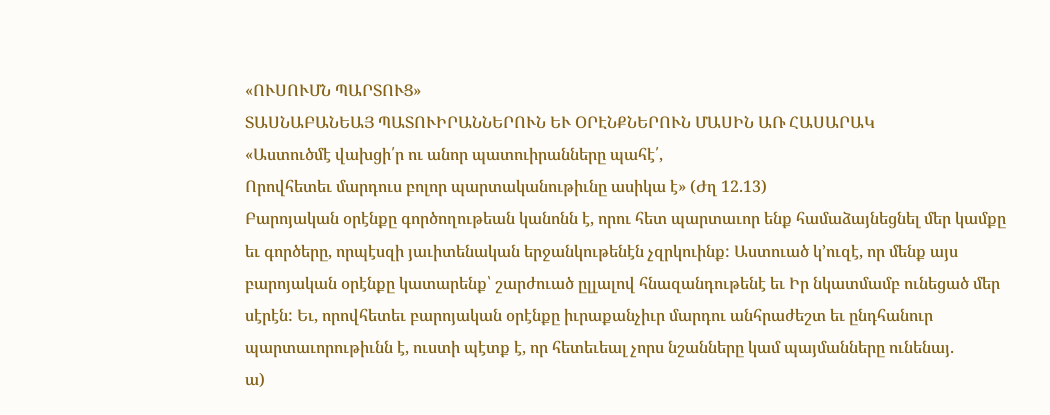«ՈՒՍՈՒՄՆ ՊԱՐՏՈՒՑ»
ՏԱՍՆԱԲԱՆԵԱՅ ՊԱՏՈՒԻՐԱՆՆԵՐՈՒՆ ԵՒ ՕՐԷՆՔՆԵՐՈՒՆ ՄԱՍԻՆ ԱՌ ՀԱՍԱՐԱԿ
«Աստուծմէ վախցի՛ր ու անոր պատուիրանները պահէ՛,
Որովհետեւ մարդուս բոլոր պարտականութիւնը ասիկա է» (Ժղ 12.13)
Բարոյական օրէնքը գործողութեան կանոնն է, որու հետ պարտաւոր ենք համաձայնեցնել մեր կամքը եւ գործերը, որպէսզի յաւիտենական երջանկութենէն չզրկուինք: Աստուած կ՚ուզէ, որ մենք այս բարոյական օրէնքը կատարենք՝ շարժուած ըլլալով հնազանդութենէ եւ Իր նկատմամբ ունեցած մեր սէրէն: Եւ, որովհետեւ բարոյական օրէնքը իւրաքանչիւր մարդու անհրաժեշտ եւ ընդհանուր պարտաւորութիւնն է, ուստի պէտք է, որ հետեւեալ չորս նշանները կամ պայմանները ունենայ.
ա)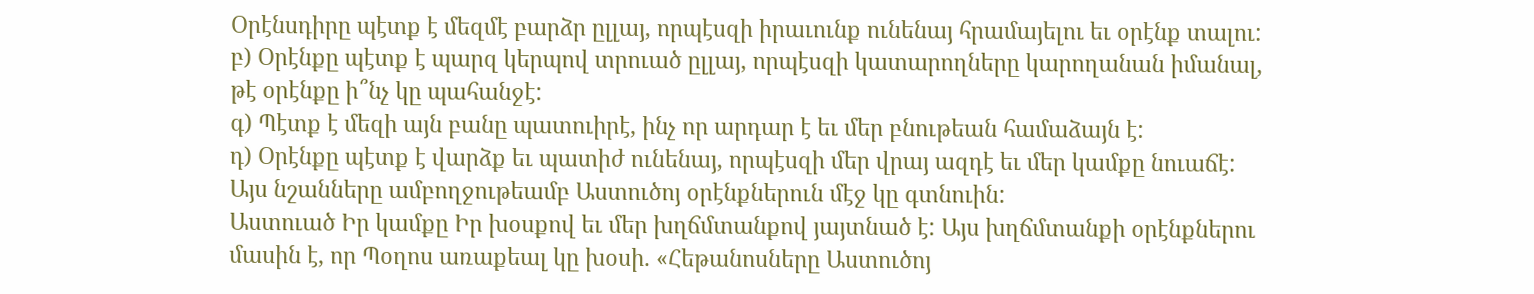Օրէնսդիրը պէտք է մեզմէ բարձր ըլլայ, որպէսզի իրաւունք ունենայ հրամայելու եւ օրէնք տալու:
բ) Օրէնքը պէտք է պարզ կերպով տրուած ըլլայ, որպէսզի կատարողները կարողանան իմանալ, թէ օրէնքը ի՞նչ կը պահանջէ:
գ) Պէտք է մեզի այն բանը պատուիրէ, ինչ որ արդար է եւ մեր բնութեան համաձայն է:
դ) Օրէնքը պէտք է վարձք եւ պատիժ ունենայ, որպէսզի մեր վրայ ազդէ եւ մեր կամքը նուաճէ:
Այս նշանները ամբողջութեամբ Աստուծոյ օրէնքներուն մէջ կը գտնուին:
Աստուած Իր կամքը Իր խօսքով եւ մեր խղճմտանքով յայտնած է: Այս խղճմտանքի օրէնքներու մասին է, որ Պօղոս առաքեալ կը խօսի. «Հեթանոսները Աստուծոյ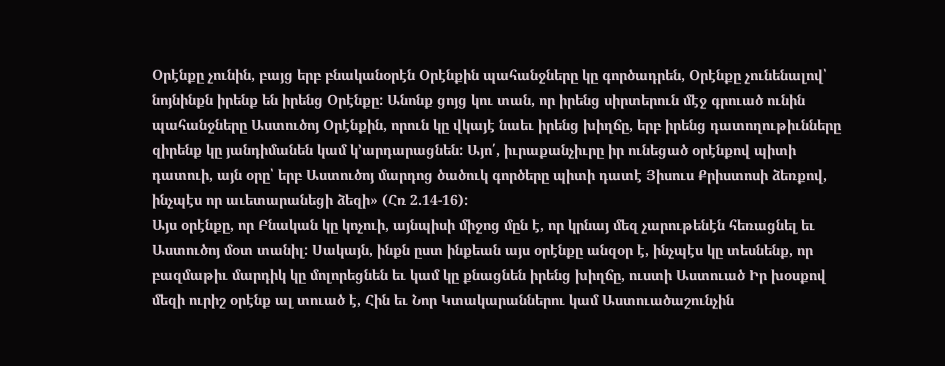Օրէնքը չունին, բայց երբ բնականօրէն Օրէնքին պահանջները կը գործադրեն, Օրէնքը չունենալով՝ նոյնինքն իրենք են իրենց Օրէնքը: Անոնք ցոյց կու տան, որ իրենց սիրտերուն մէջ գրուած ունին պահանջները Աստուծոյ Օրէնքին, որուն կը վկայէ նաեւ իրենց խիղճը, երբ իրենց դատողութիւնները զիրենք կը յանդիմանեն կամ կ՚արդարացնեն: Այո՛, իւրաքանչիւրը իր ունեցած օրէնքով պիտի դատուի, այն օրը՝ երբ Աստուծոյ մարդոց ծածուկ գործերը պիտի դատէ Յիսուս Քրիստոսի ձեռքով, ինչպէս որ աւետարանեցի ձեզի» (Հռ 2.14-16):
Այս օրէնքը, որ Բնական կը կոչուի, այնպիսի միջոց մըն է, որ կրնայ մեզ չարութենէն հեռացնել եւ Աստուծոյ մօտ տանիլ: Սակայն, ինքն ըստ ինքեան այս օրէնքը անզօր է, ինչպէս կը տեսնենք, որ բազմաթիւ մարդիկ կը մոլորեցնեն եւ կամ կը քնացնեն իրենց խիղճը, ուստի Աստուած Իր խօսքով մեզի ուրիշ օրէնք ալ տուած է, Հին եւ Նոր Կտակարաններու կամ Աստուածաշունչին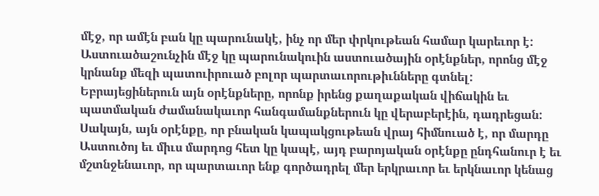մէջ, որ ամէն բան կը պարունակէ, ինչ որ մեր փրկութեան համար կարեւոր է: Աստուածաշունչին մէջ կը պարունակուին աստուածային օրէնքներ, որոնց մէջ կրնանք մեզի պատուիրուած բոլոր պարտաւորութիւնները գտնել:
Եբրայեցիներուն այն օրէնքները, որոնք իրենց քաղաքական վիճակին եւ պատմական ժամանակաւոր հանգամանքներուն կը վերաբերէին, դադրեցան: Սակայն, այն օրէնքը, որ բնական կապակցութեան վրայ հիմնուած է, որ մարդը Աստուծոյ եւ միւս մարդոց հետ կը կապէ, այդ բարոյական օրէնքը ընդհանուր է եւ մշտնջենաւոր, որ պարտաւոր ենք գործադրել մեր երկրաւոր եւ երկնաւոր կենաց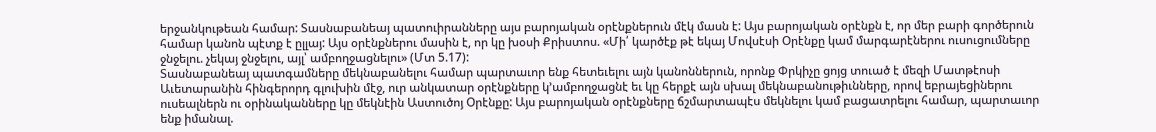երջանկութեան համար: Տասնաբանեայ պատուիրանները այս բարոյական օրէնքներուն մէկ մասն է: Այս բարոյական օրէնքն է, որ մեր բարի գործերուն համար կանոն պէտք է ըլլայ: Այս օրէնքներու մասին է, որ կը խօսի Քրիստոս. «Մի՛ կարծէք թէ եկայ Մովսէսի Օրէնքը կամ մարգարէներու ուսուցումները ջնջելու. չեկայ ջնջելու, այլ՝ ամբողջացնելու» (Մտ 5.17):
Տասնաբանեայ պատգամները մեկնաբանելու համար պարտաւոր ենք հետեւելու այն կանոններուն, որոնք Փրկիչը ցոյց տուած է մեզի Մատթէոսի Աւետարանին հինգերորդ գլուխին մէջ, ուր անկատար օրէնքները կ՚ամբողջացնէ եւ կը հերքէ այն սխալ մեկնաբանութիւնները, որով եբրայեցիներու ուսեալներն ու օրինականները կը մեկնէին Աստուծոյ Օրէնքը: Այս բարոյական օրէնքները ճշմարտապէս մեկնելու կամ բացատրելու համար, պարտաւոր ենք իմանալ.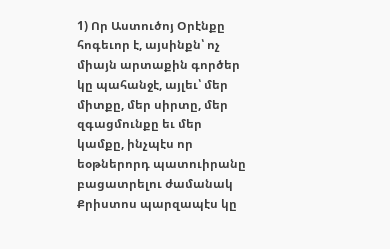1) Որ Աստուծոյ Օրէնքը հոգեւոր է, այսինքն՝ ոչ միայն արտաքին գործեր կը պահանջէ, այլեւ՝ մեր միտքը, մեր սիրտը, մեր զգացմունքը եւ մեր կամքը, ինչպէս որ եօթներորդ պատուիրանը բացատրելու ժամանակ Քրիստոս պարզապէս կը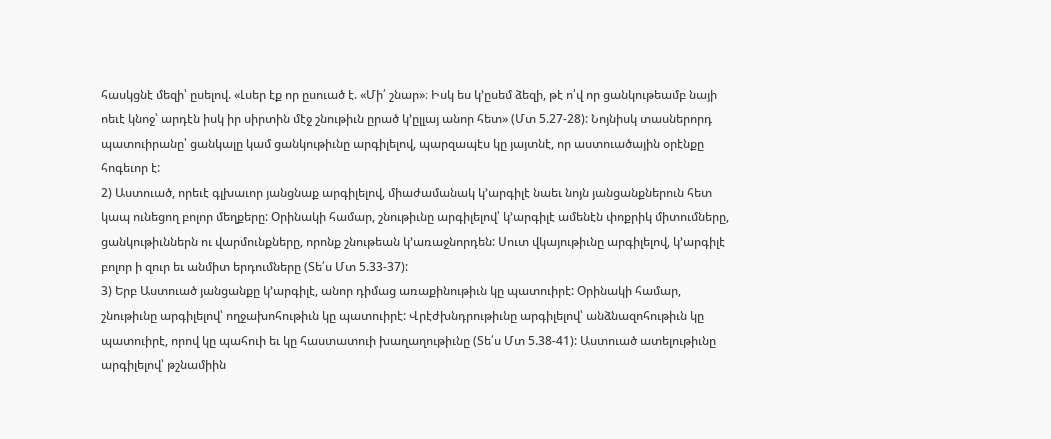հասկցնէ մեզի՝ ըսելով. «Լսեր էք որ ըսուած է. «Մի՛ շնար»։ Իսկ ես կ՚ըսեմ ձեզի, թէ ո՛վ որ ցանկութեամբ նայի ոեւէ կնոջ՝ արդէն իսկ իր սիրտին մէջ շնութիւն ըրած կ՚ըլլայ անոր հետ» (Մտ 5.27-28): Նոյնիսկ տասներորդ պատուիրանը՝ ցանկալը կամ ցանկութիւնը արգիլելով, պարզապէս կը յայտնէ, որ աստուածային օրէնքը հոգեւոր է:
2) Աստուած, որեւէ գլխաւոր յանցնաք արգիլելով, միաժամանակ կ՚արգիլէ նաեւ նոյն յանցանքներուն հետ կապ ունեցող բոլոր մեղքերը: Օրինակի համար, շնութիւնը արգիլելով՝ կ՚արգիլէ ամենէն փոքրիկ միտումները, ցանկութիւններն ու վարմունքները, որոնք շնութեան կ՚առաջնորդեն: Սուտ վկայութիւնը արգիլելով, կ՚արգիլէ բոլոր ի զուր եւ անմիտ երդումները (Տե՛ս Մտ 5.33-37):
3) Երբ Աստուած յանցանքը կ՚արգիլէ, անոր դիմաց առաքինութիւն կը պատուիրէ: Օրինակի համար, շնութիւնը արգիլելով՝ ողջախոհութիւն կը պատուիրէ: Վրէժխնդրութիւնը արգիլելով՝ անձնազոհութիւն կը պատուիրէ, որով կը պահուի եւ կը հաստատուի խաղաղութիւնը (Տե՛ս Մտ 5.38-41): Աստուած ատելութիւնը արգիլելով՝ թշնամիին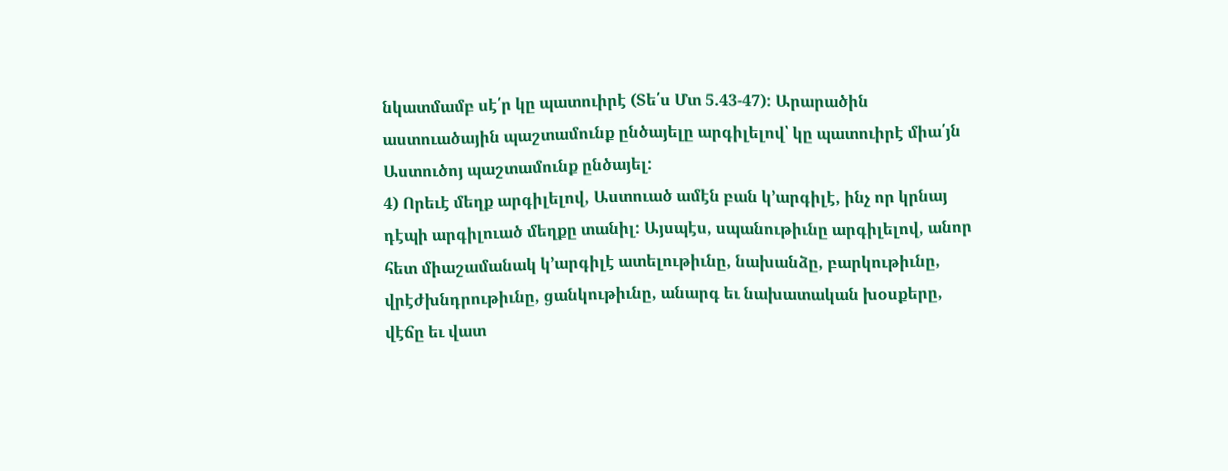նկատմամբ սէ՛ր կը պատուիրէ (Տե՛ս Մտ 5.43-47): Արարածին աստուածային պաշտամունք ընծայելը արգիլելով՝ կը պատուիրէ միա՛յն Աստուծոյ պաշտամունք ընծայել:
4) Որեւէ մեղք արգիլելով, Աստուած ամէն բան կ՚արգիլէ, ինչ որ կրնայ դէպի արգիլուած մեղքը տանիլ: Այսպէս, սպանութիւնը արգիլելով, անոր հետ միաշամանակ կ՚արգիլէ ատելութիւնը, նախանձը, բարկութիւնը, վրէժխնդրութիւնը, ցանկութիւնը, անարգ եւ նախատական խօսքերը, վէճը եւ վատ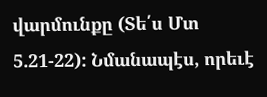վարմունքը (Տե՛ս Մտ 5.21-22): Նմանապէս, որեւէ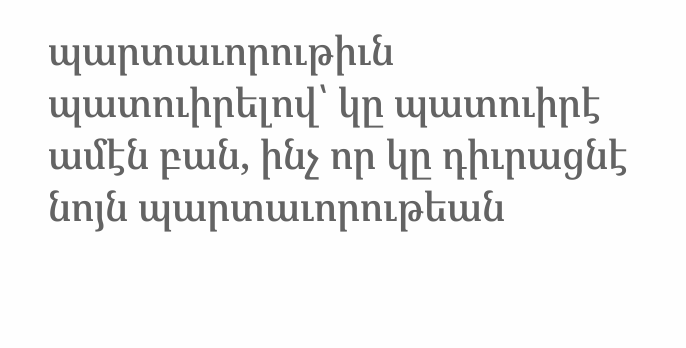պարտաւորութիւն պատուիրելով՝ կը պատուիրէ ամէն բան, ինչ որ կը դիւրացնէ նոյն պարտաւորութեան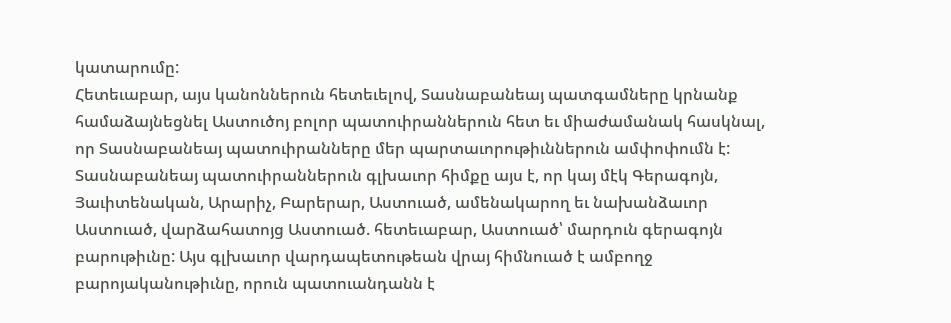կատարումը:
Հետեւաբար, այս կանոններուն հետեւելով, Տասնաբանեայ պատգամները կրնանք համաձայնեցնել Աստուծոյ բոլոր պատուիրաններուն հետ եւ միաժամանակ հասկնալ, որ Տասնաբանեայ պատուիրանները մեր պարտաւորութիւններուն ամփոփումն է:
Տասնաբանեայ պատուիրաններուն գլխաւոր հիմքը այս է, որ կայ մէկ Գերագոյն, Յաւիտենական, Արարիչ, Բարերար, Աստուած, ամենակարող եւ նախանձաւոր Աստուած, վարձահատոյց Աստուած. հետեւաբար, Աստուած՝ մարդուն գերագոյն բարութիւնը: Այս գլխաւոր վարդապետութեան վրայ հիմնուած է ամբողջ բարոյականութիւնը, որուն պատուանդանն է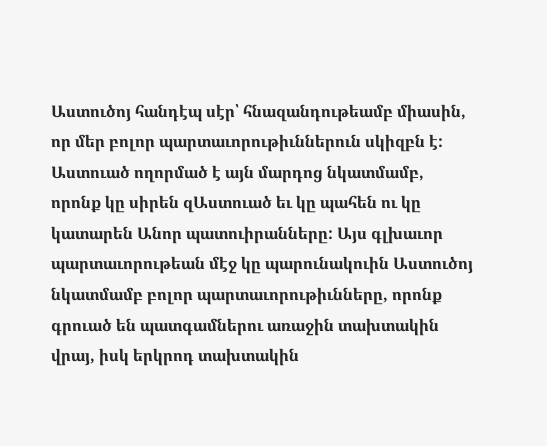Աստուծոյ հանդէպ սէր՝ հնազանդութեամբ միասին, որ մեր բոլոր պարտաւորութիւններուն սկիզբն է: Աստուած ողորմած է այն մարդոց նկատմամբ, որոնք կը սիրեն զԱստուած եւ կը պահեն ու կը կատարեն Անոր պատուիրանները: Այս գլխաւոր պարտաւորութեան մէջ կը պարունակուին Աստուծոյ նկատմամբ բոլոր պարտաւորութիւնները, որոնք գրուած են պատգամներու առաջին տախտակին վրայ, իսկ երկրոդ տախտակին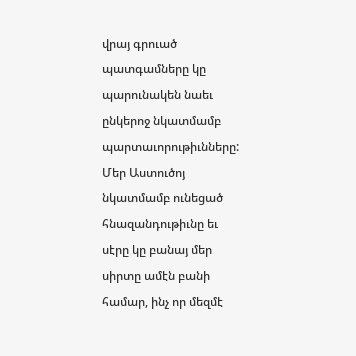վրայ գրուած պատգամները կը պարունակեն նաեւ ընկերոջ նկատմամբ պարտաւորութիւնները: Մեր Աստուծոյ նկատմամբ ունեցած հնազանդութիւնը եւ սէրը կը բանայ մեր սիրտը ամէն բանի համար, ինչ որ մեզմէ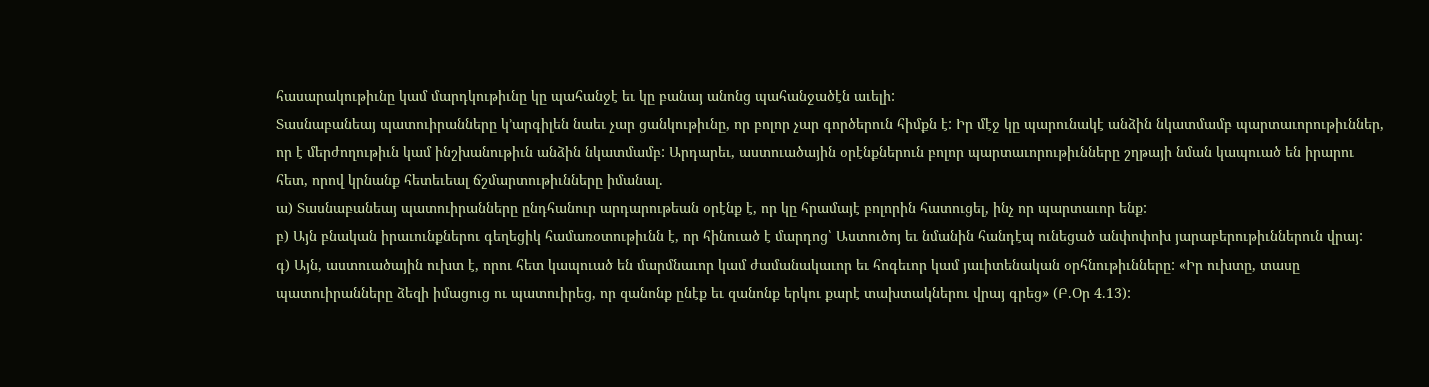հասարակութիւնը կամ մարդկութիւնը կը պահանջէ եւ կը բանայ անոնց պահանջածէն աւելի:
Տասնաբանեայ պատուիրանները կ՚արգիլեն նաեւ չար ցանկութիւնը, որ բոլոր չար գործերուն հիմքն է: Իր մէջ կը պարունակէ անձին նկատմամբ պարտաւորութիւններ, որ է մերժողութիւն կամ ինշխանութիւն անձին նկատմամբ: Արդարեւ, աստուածային օրէնքներուն բոլոր պարտաւորութիւնները շղթայի նման կապուած են իրարու հետ, որով կրնանք հետեւեալ ճշմարտութիւնները իմանալ.
ա) Տասնաբանեայ պատուիրանները ընդհանուր արդարութեան օրէնք է, որ կը հրամայէ բոլորին հատուցել, ինչ որ պարտաւոր ենք:
բ) Այն բնական իրաւունքներու գեղեցիկ համառօտութիւնն է, որ հինուած է մարդոց՝ Աստուծոյ եւ նմանին հանդէպ ունեցած անփոփոխ յարաբերութիւններուն վրայ:
գ) Այն, աստուածային ուխտ է, որու հետ կապուած են մարմնաւոր կամ ժամանակաւոր եւ հոգեւոր կամ յաւիտենական օրհնութիւնները: «Իր ուխտը, տասը պատուիրանները ձեզի իմացուց ու պատուիրեց, որ զանոնք ընէք եւ զանոնք երկու քարէ տախտակներու վրայ գրեց» (Բ.Օր 4.13):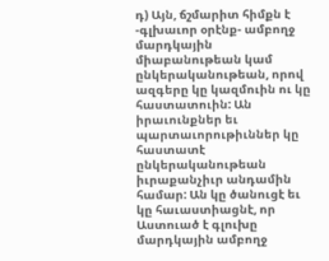դ) Այն, ճշմարիտ հիմքն է -գլխաւոր օրէնք- ամբողջ մարդկային միաբանութեան կամ ընկերականութեան, որով ազգերը կը կազմուին ու կը հաստատուին: Ան իրաւունքներ եւ պարտաւորութիւններ կը հաստատէ ընկերականութեան իւրաքանչիւր անդամին համար: Ան կը ծանուցէ եւ կը հաւաստիացնէ, որ Աստուած է գլուխը մարդկային ամբողջ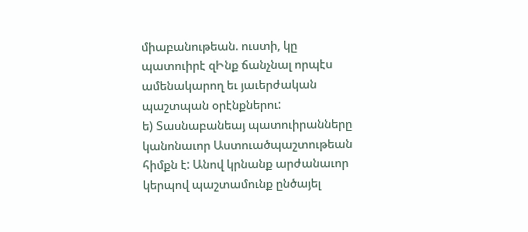միաբանութեան. ուստի, կը պատուիրէ զԻնք ճանչնալ որպէս ամենակարող եւ յաւերժական պաշտպան օրէնքներու:
ե) Տասնաբանեայ պատուիրանները կանոնաւոր Աստուածպաշտութեան հիմքն է: Անով կրնանք արժանաւոր կերպով պաշտամունք ընծայել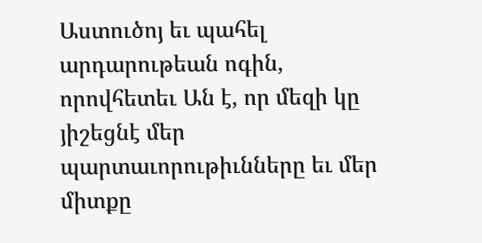Աստուծոյ եւ պահել արդարութեան ոգին, որովհետեւ Ան է, որ մեզի կը յիշեցնէ մեր պարտաւորութիւնները եւ մեր միտքը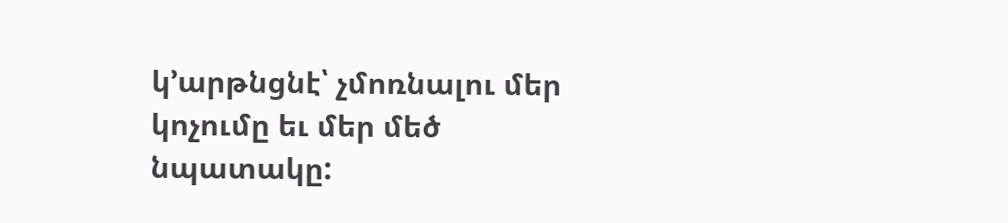կ՚արթնցնէ՝ չմոռնալու մեր կոչումը եւ մեր մեծ նպատակը: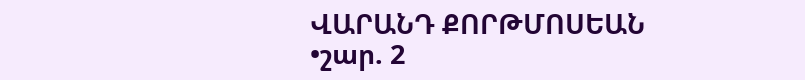ՎԱՐԱՆԴ ՔՈՐԹՄՈՍԵԱՆ
•շար. 2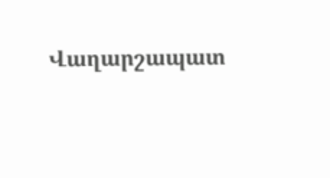Վաղարշապատ